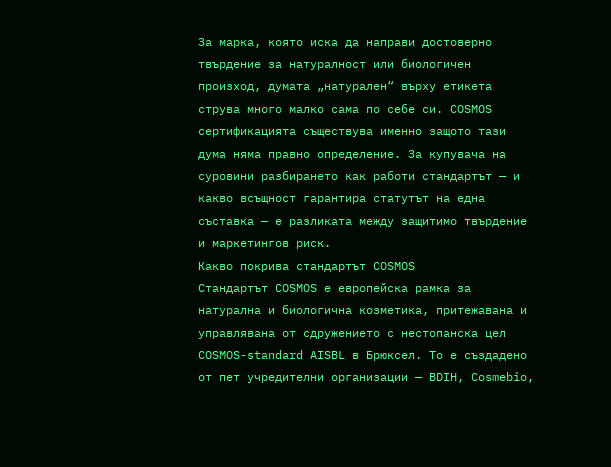За марка, която иска да направи достоверно твърдение за натуралност или биологичен произход, думата „натурален“ върху етикета струва много малко сама по себе си. COSMOS сертификацията съществува именно защото тази дума няма правно определение. За купувача на суровини разбирането как работи стандартът — и какво всъщност гарантира статутът на една съставка — е разликата между защитимо твърдение и маркетингов риск.
Какво покрива стандартът COSMOS
Стандартът COSMOS е европейска рамка за натурална и биологична козметика, притежавана и управлявана от сдружението с нестопанска цел COSMOS-standard AISBL в Брюксел. То е създадено от пет учредителни организации — BDIH, Cosmebio,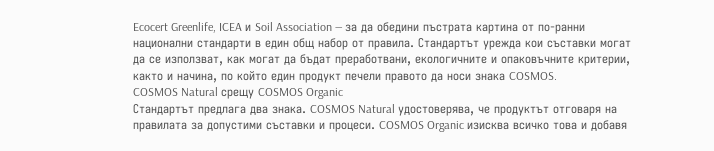Ecocert Greenlife, ICEA и Soil Association — за да обедини пъстрата картина от по-ранни национални стандарти в един общ набор от правила. Стандартът урежда кои съставки могат да се използват, как могат да бъдат преработвани, екологичните и опаковъчните критерии, както и начина, по който един продукт печели правото да носи знака COSMOS.
COSMOS Natural срещу COSMOS Organic
Стандартът предлага два знака. COSMOS Natural удостоверява, че продуктът отговаря на правилата за допустими съставки и процеси. COSMOS Organic изисква всичко това и добавя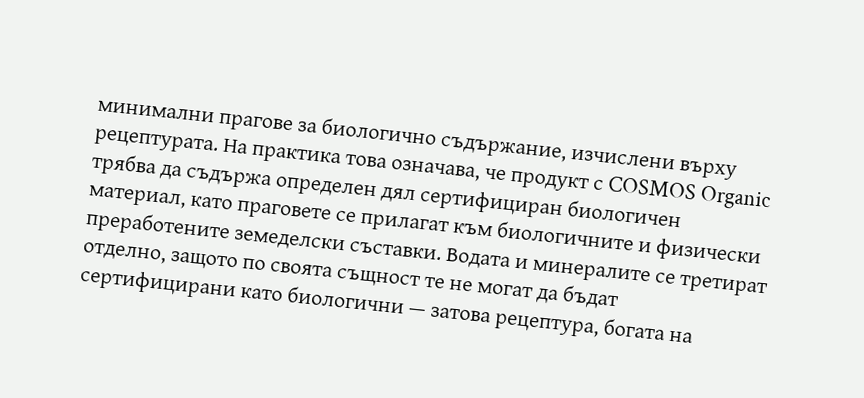минимални прагове за биологично съдържание, изчислени върху рецептурата. На практика това означава, че продукт с COSMOS Organic трябва да съдържа определен дял сертифициран биологичен материал, като праговете се прилагат към биологичните и физически преработените земеделски съставки. Водата и минералите се третират отделно, защото по своята същност те не могат да бъдат сертифицирани като биологични — затова рецептура, богата на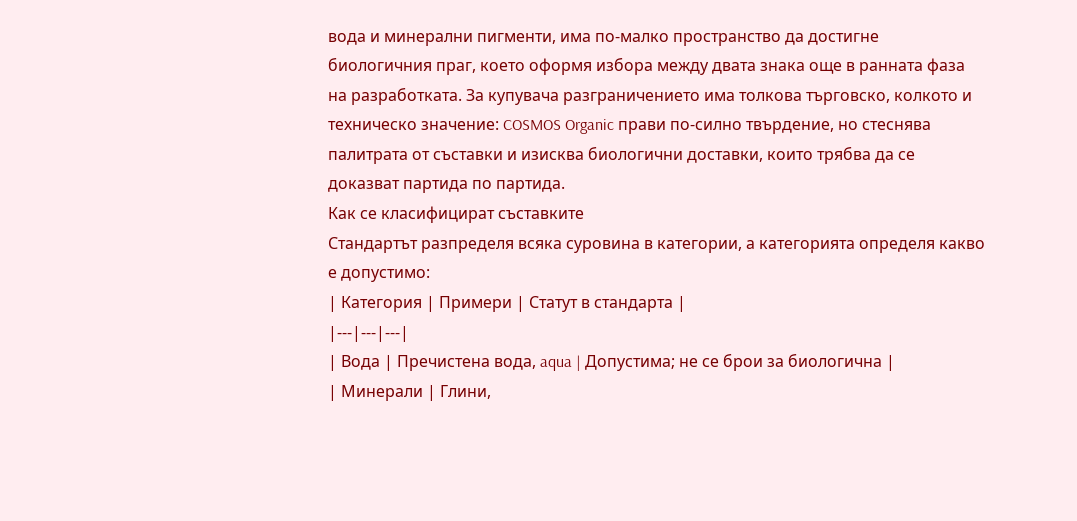вода и минерални пигменти, има по-малко пространство да достигне биологичния праг, което оформя избора между двата знака още в ранната фаза на разработката. За купувача разграничението има толкова търговско, колкото и техническо значение: COSMOS Organic прави по-силно твърдение, но стеснява палитрата от съставки и изисква биологични доставки, които трябва да се доказват партида по партида.
Как се класифицират съставките
Стандартът разпределя всяка суровина в категории, а категорията определя какво е допустимо:
| Категория | Примери | Статут в стандарта |
|---|---|---|
| Вода | Пречистена вода, aqua | Допустима; не се брои за биологична |
| Минерали | Глини,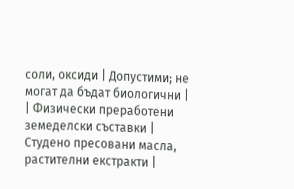соли, оксиди | Допустими; не могат да бъдат биологични |
| Физически преработени земеделски съставки | Студено пресовани масла, растителни екстракти |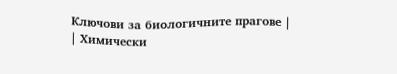Ключови за биологичните прагове |
| Химически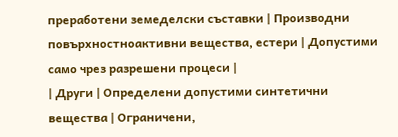преработени земеделски съставки | Производни повърхностноактивни вещества, естери | Допустими само чрез разрешени процеси |
| Други | Определени допустими синтетични вещества | Ограничени,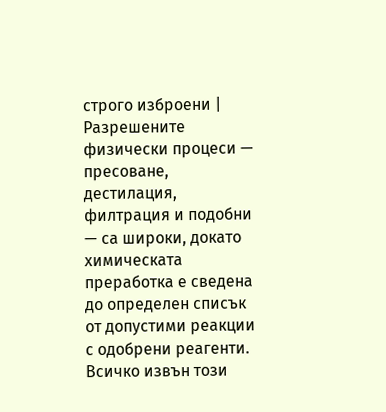строго изброени |
Разрешените физически процеси — пресоване, дестилация, филтрация и подобни — са широки, докато химическата преработка е сведена до определен списък от допустими реакции с одобрени реагенти. Всичко извън този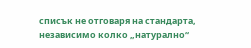списък не отговаря на стандарта, независимо колко „натурално“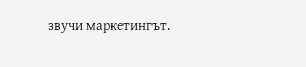звучи маркетингът.